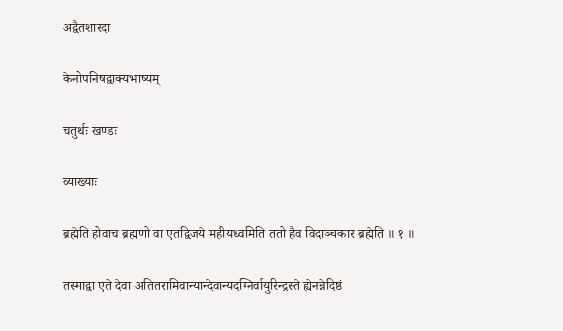अद्वैतशारदा

केनोपनिषद्वाक्यभाष्यम्

चतुर्थः खण्डः

व्याख्याः

ब्रह्मेति होवाच ब्रह्मणो वा एतद्विजये महीयध्वमिति ततो हैव विदाञ्चकार ब्रह्मेति ॥ १ ॥

तस्माद्वा एते देवा अतितरामिवान्यान्देवान्यदग्निर्वायुरिन्द्रस्ते ह्येनन्नेदिष्ठं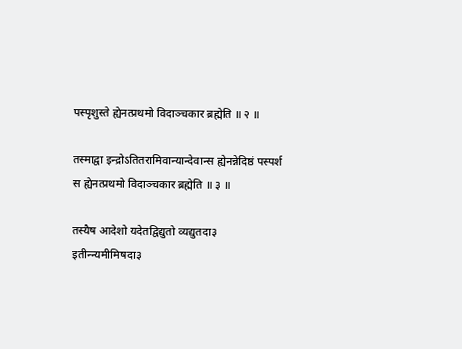पस्पृशुस्ते ह्येनत्प्रथमो विदाञ्चकार ब्रह्मेति ॥ २ ॥

तस्माद्वा इन्द्रोऽतितरामिवान्यान्देवान्स ह्येनन्नेदिष्ठं पस्पर्श स ह्येनत्प्रथमो विदाञ्चकार ब्रह्मेति ॥ ३ ॥

तस्यैष आदेशो यदेतद्विद्युतो व्यद्युतदा३ इतीन्न्यमीमिषदा३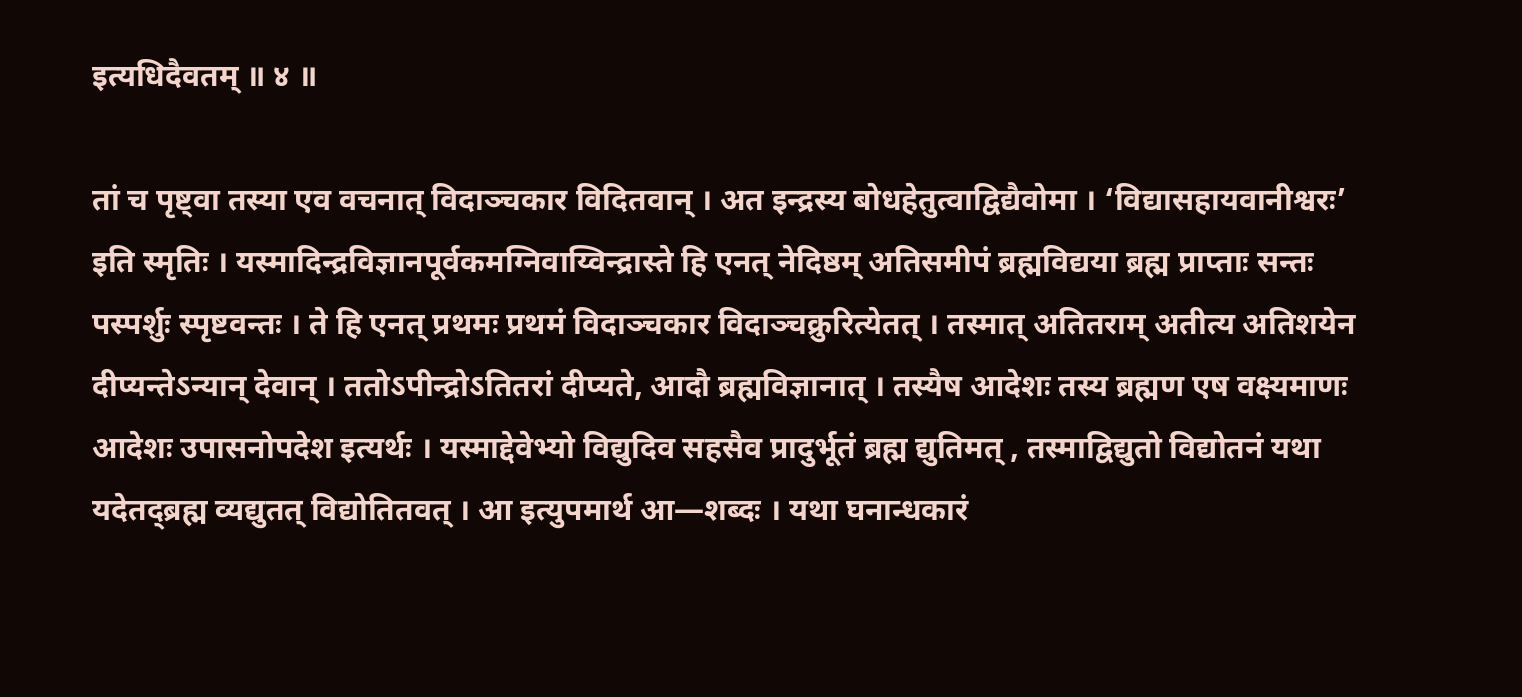इत्यधिदैवतम् ॥ ४ ॥

तां च पृष्ट्वा तस्या एव वचनात् विदाञ्चकार विदितवान् । अत इन्द्रस्य बोधहेतुत्वाद्विद्यैवोमा । ‘विद्यासहायवानीश्वरः’ इति स्मृतिः । यस्मादिन्द्रविज्ञानपूर्वकमग्निवाय्विन्द्रास्ते हि एनत् नेदिष्ठम् अतिसमीपं ब्रह्मविद्यया ब्रह्म प्राप्ताः सन्तः पस्पर्शुः स्पृष्टवन्तः । ते हि एनत् प्रथमः प्रथमं विदाञ्चकार विदाञ्चक्रुरित्येतत् । तस्मात् अतितराम् अतीत्य अतिशयेन दीप्यन्तेऽन्यान् देवान् । ततोऽपीन्द्रोऽतितरां दीप्यते, आदौ ब्रह्मविज्ञानात् । तस्यैष आदेशः तस्य ब्रह्मण एष वक्ष्यमाणः आदेशः उपासनोपदेश इत्यर्थः । यस्माद्देवेभ्यो विद्युदिव सहसैव प्रादुर्भूतं ब्रह्म द्युतिमत् , तस्माद्विद्युतो विद्योतनं यथा यदेतद्ब्रह्म व्यद्युतत् विद्योतितवत् । आ इत्युपमार्थ आ—शब्दः । यथा घनान्धकारं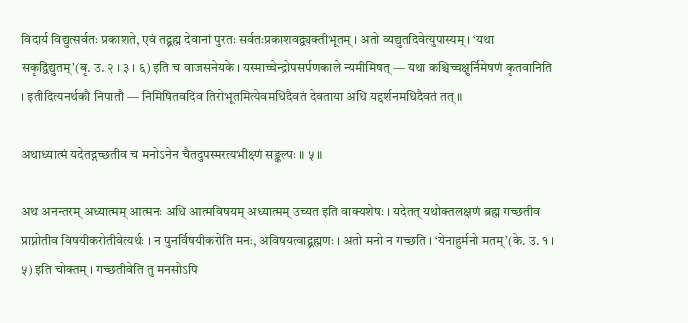विदार्य विद्युत्सर्वतः प्रकाशते, एवं तद्ब्रह्म देवानां पुरतः सर्वतःप्रकाशवद्व्यक्तीभूतम् । अतो व्यद्युतदिवेत्युपास्यम् । ‘यथा सकृद्विद्युतम्’(बृ. उ. २ । ३ । ६) इति च वाजसनेयके । यस्माच्चेन्द्रोपसर्पणकाले न्यमीमिषत् — यथा कश्चिच्चक्षुर्निमेषणं कृतवानिति । इतीदित्यनर्थकौ निपातौ — निमिषितवदिव तिरोभूतमित्येवमधिदैवतं देवताया अधि यद्दर्शनमधिदैवतं तत् ॥

अथाध्यात्मं यदेतद्गच्छतीव च मनोऽनेन चैतदुपस्मरत्यभीक्ष्णं सङ्कल्पः ॥ ५ ॥

अथ अनन्तरम् अध्यात्मम् आत्मनः अधि आत्मविषयम् अध्यात्मम् उच्यत इति वाक्यशेषः । यदेतत् यथोक्तलक्षणं ब्रह्म गच्छतीव प्राप्नोतीव विषयीकरोतीवेत्यर्थः । न पुनर्विषयीकरोति मनः, अविषयत्वाद्ब्रह्मणः । अतो मनो न गच्छति । ‘येनाहुर्मनो मतम्’(के. उ. १ । ५) इति चोक्तम् । गच्छतीवेति तु मनसोऽपि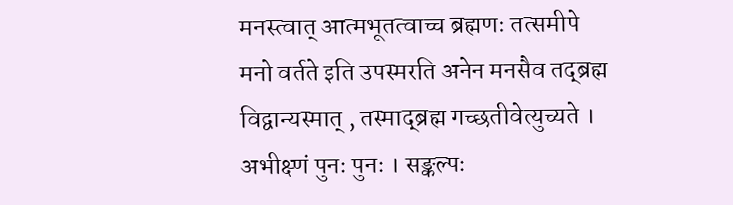मनस्त्वात् आत्मभूतत्वाच्च ब्रह्मणः तत्समीपे मनो वर्तते इति उपस्मरति अनेन मनसैव तद्ब्रह्म विद्वान्यस्मात् , तस्माद्ब्रह्म गच्छतीवेत्युच्यते । अभीक्ष्णं पुनः पुनः । सङ्कल्पः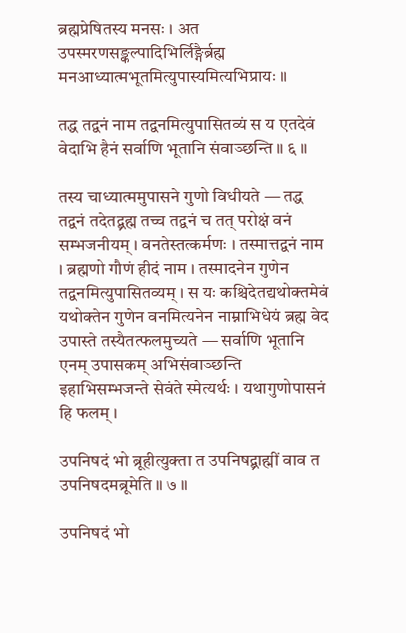ब्रह्मप्रेषितस्य मनसः । अत उपस्मरणसङ्कल्पादिभिर्लिङ्गैर्ब्रह्म मनआध्यात्मभूतमित्युपास्यमित्यभिप्रायः ॥

तद्ध तद्वनं नाम तद्वनमित्युपासितव्यं स य एतदेवं वेदाभि हैनं सर्वाणि भूतानि संवाञ्छन्ति ॥ ६ ॥

तस्य चाध्यात्ममुपासने गुणो विधीयते — तद्ध तद्वनं तदेतद्ब्रह्म तच्च तद्वनं च तत् परोक्षं वनं सम्भजनीयम् । वनतेस्तत्कर्मणः । तस्मात्तद्वनं नाम । ब्रह्मणो गौणं हीदं नाम । तस्मादनेन गुणेन तद्वनमित्युपासितव्यम् । स यः कश्चिदेतद्यथोक्तमेवं यथोक्तेन गुणेन वनमित्यनेन नाम्नाभिधेयं ब्रह्म वेद उपास्ते तस्यैतत्फलमुच्यते — सर्वाणि भूतानि एनम् उपासकम् अभिसंवाञ्छन्ति इहाभिसम्भजन्ते सेवंते स्मेत्यर्थः । यथागुणोपासनं हि फलम् ।

उपनिषदं भो ब्रूहीत्युक्ता त उपनिषद्ब्राह्मीं वाव त उपनिषदमब्रूमेति ॥ ७ ॥

उपनिषदं भो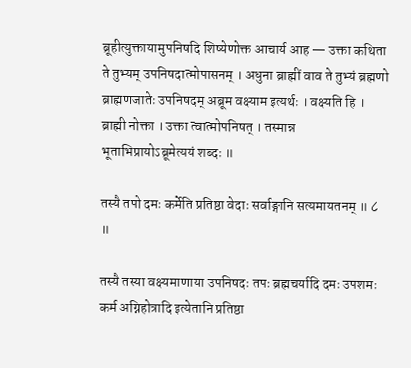ब्रूहीत्युक्तायामुपनिषदि शिष्येणोक्त आचार्य आह — उक्ता कथिता ते तुभ्यम् उपनिषदात्मोपासनम् । अधुना ब्राह्मीं वाव ते तुभ्यं ब्रह्मणो ब्राह्मणजातेः उपनिषदम् अब्रूम वक्ष्याम इत्यर्थः । वक्ष्यति हि । ब्राह्मी नोक्ता । उक्ता त्वात्मोपनिषत् । तस्मान्न भूताभिप्रायोऽब्रूमेत्ययं शब्दः ॥

तस्यै तपो दमः कर्मेति प्रतिष्ठा वेदाः सर्वाङ्गानि सत्यमायतनम् ॥ ८ ॥

तस्यै तस्या वक्ष्यमाणाया उपनिषदः तपः ब्रह्मचर्यादि दमः उपशमः कर्म अग्निहोत्रादि इत्येतानि प्रतिष्ठा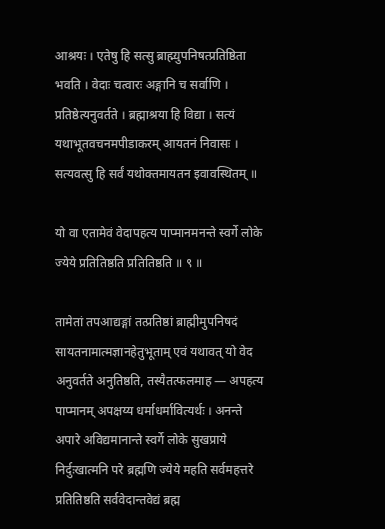आश्रयः । एतेषु हि सत्सु ब्राह्म्युपनिषत्प्रतिष्ठिता भवति । वेदाः चत्वारः अङ्गानि च सर्वाणि । प्रतिष्ठेत्यनुवर्तते । ब्रह्माश्रया हि विद्या । सत्यं यथाभूतवचनमपीडाकरम् आयतनं निवासः । सत्यवत्सु हि सर्वं यथोक्तमायतन इवावस्थितम् ॥

यो वा एतामेवं वेदापहत्य पाप्मानमनन्ते स्वर्गे लोके ज्येये प्रतितिष्ठति प्रतितिष्ठति ॥ ९ ॥

तामेतां तपआद्यङ्गां तत्प्रतिष्ठां ब्राह्मीमुपनिषदं सायतनामात्मज्ञानहेतुभूताम् एवं यथावत् यो वेद अनुवर्तते अनुतिष्ठति, तस्यैतत्फलमाह — अपहत्य पाप्मानम् अपक्षय्य धर्माधर्मावित्यर्थः । अनन्ते अपारे अविद्यमानान्ते स्वर्गे लोके सुखप्राये निर्दुःखात्मनि परे ब्रह्मणि ज्येये महति सर्वमहत्तरे प्रतितिष्ठति सर्ववेदान्तवेद्यं ब्रह्म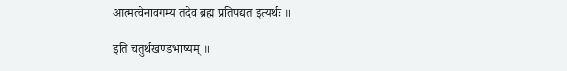आत्मत्वेनावगम्य तदेव ब्रह्म प्रतिपद्यत इत्यर्थः ॥

इति चतुर्थखण्डभाष्यम् ॥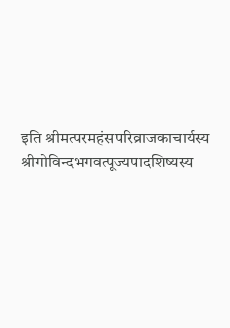इति श्रीमत्परमहंसपरिव्राजकाचार्यस्य श्रीगोविन्दभगवत्पूज्यपादशिष्यस्य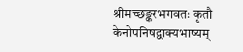श्रीमच्छङ्करभगवतः कृतौ केनोपनिषद्वाक्यभाष्यम्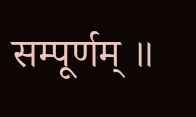सम्पूर्णम् ॥